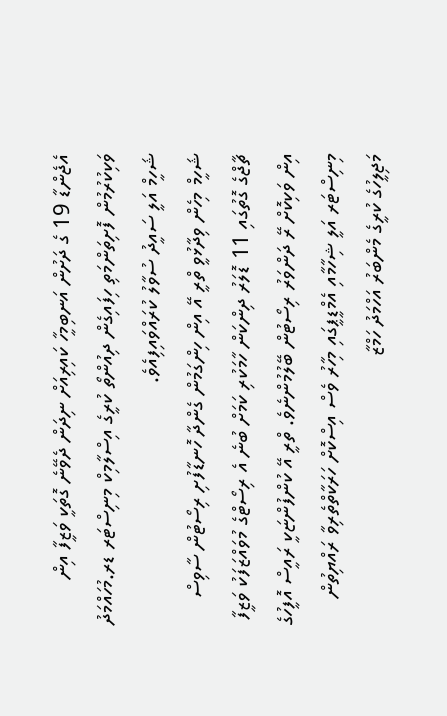އެޖެންޑާ 19 ގެ ދަށުން އަނބިމީހާ ކައިރިއަށް ނިދަން ދެވޭނެ ގޮތަކީ ވަޒީފާ އިން ވަކިކުރުމުން ފޮށިތަންމަތި ހިފައިގެން ދިއުންތޯ ކުރީގެ އިސްލާމިކް މިނިސްޓަރ ޑރ.މުހައްމަދު ޝަހީމް އަލީ ސައީދު ސުވާލު ކުރައްވައިފިއެވެ.
ޝަހީމް މިހެން ވިދާޅުވީ ތްރީ އޭ އިން ހިންގަމުން ގެންދާ ހޮނޑާފުށި ރިސޯޓުން ސާވިސް ޗާޖްގެ ގޮތުގައި 11 ޑޮލަރު ދިންކަން ހާމަކުރި ކަމަށް ބުނެ އެ ރިސޯޓްގެ މުވައްޒަފަކު ވަޒީފާ އިން ވަކިކޮށް ރޭ ދަންވަރު ރިސޯޓުން ބޭލުމުންނެވެ. ތްރީ އޭ ކުންފުންޏަކީ ރައީސް އޮފީހުގެ މިނިސްޓަރ އަލީ ޝިހާމާއި އެމްޑީޕީގައި މިހާރު ވެސް އިސްކޮށް ހަރަކާތްތެރިވާ ރައްޔިތުން މަޖިލީހުގެ ކުރީގެ މެންބަރު އަހްމަދު ހަމްޒާ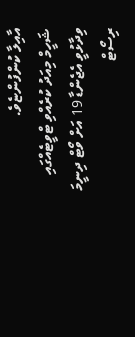އާއިލާ ކުންފުންޏެވެ.
ޝަހީމް މިއަދު ކުރެއްވި ޓްވީޓެއްގައި ވިދާޅުވީ އެޖެންޑާ 19 އަށް ވޯޓް ދިނީމަ ރިސޯޓް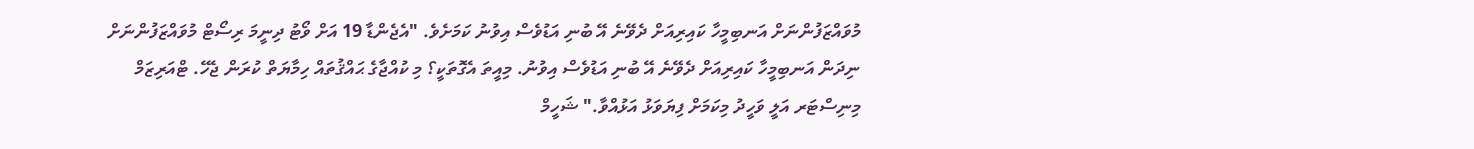މުވައްޒަފުންނަށް އަނބިމީހާ ކައިރިއަށް ދެވޭނެ އޭ ބުނި އަޑުވެސް އިވުނު ކަމަށެވެ. "އެޖެންޑާ 19 އަށް ވޯޓު ދިނީމަ ރިސޯޓް މުވައްޒަފުންނަށް ނިދަން އަނބިމީހާ ކައިރިއަށް ދެވޭނެ އޭ ބުނި އަޑުވެސް އިވުނު. މިއީތަ އެގޮތަކީ؟ މި ކުއްޖާގެ ޙައްޤުތައް ހިމާޔަތް ކުރަން ޖެހޭ. ޓްއަރިޒަމް މިނިސްޓަރ އަލީ ވަހީދު މިކަމަށް ފިޔަވަޅު އަޅުއްވާ." ޝަހީމް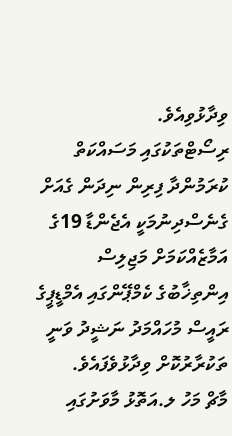ވިދާޅުވިއެވެ.
ރިސޯޓްތަކުގައި މަސައްކަތް ކުރަމުންދާ ފިރިން ނިދަން ގެއަށް ގެނެސްދިނުމަކީ އެޖެންޑާ 19ގެ އަމާޒެއްކަމަށް މަޖިލިސް އިންތިޚާބުގެ ކެމްޕޭންގައި އެމްޑީޕީގެ ރައީސް މުހައްމަދު ނަޝީދު ވަނީ ތަކުރާރުކޮށް ވިދާޅުވެފައެވެ.
މާޗް މަހު ލ.އަތޮޅު މާވަށުގައި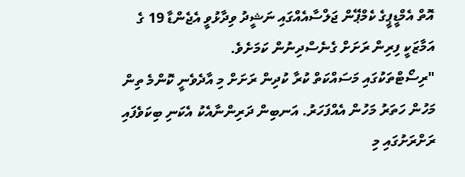އޮތް އެމްޑީޕީގެ ކެމްޕޭން ޖަލްސާއެއްގައި ނަޝީދު ވިދާޅުވީ އެޖެންޑާ 19 ގެ އަމާޒަކީ ފިރިން ރަށަށް ގެނެސްދިނުން ކަމަށެވެ.
"ރިސޯޓްތަކުގައި މަސައްކަތް ކުރާ ކުދިން ރަށަށް މި އާދެވެނީ ކޮންމެ ތިން މަހުން ހަތަރު މަހުން އެއްފަހަރު. އަނބިން ދަރިންނާއެކު އެކަނި ބިކަވެފައި ރަށްރަށުގައި މި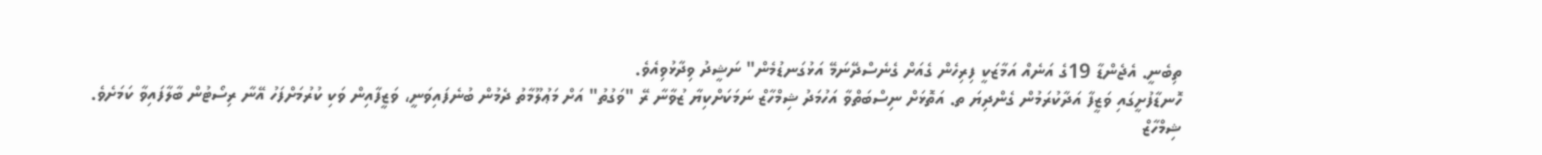ތިބެނީ. އެޖެންޑާ 19ގެ އަނެއް އަމާޒަކީ ފިރިހެން ގެއަށް ގެނެސްދޭނަމޭ އަޅުގަނޑުމެން" ނަޝީދު ވިދާޅުވިއެވެ.
ހޮނޑާފުށީގައި ވަޒީފާ އަދާކުރަމުން ގެންދިޔަ ތ. އަތޮޅަށް ނިސްބަތްވާ އަހުމަދު ޝިމްހާޒް ނަމަކަށްކިޔާ ޒުވާނާ ރޭ "ވަގުތު" އަށް މަޢުލޫމާތު ދެމުން ބުނެފައިވަނީ، ވަޒީފާއިން ވަކި ކުރުމަށްފަހު އޭނާ ރިސޯޓުން ބާލާފައިވާ ކަމަށެވެ.
ޝިމްހާޒް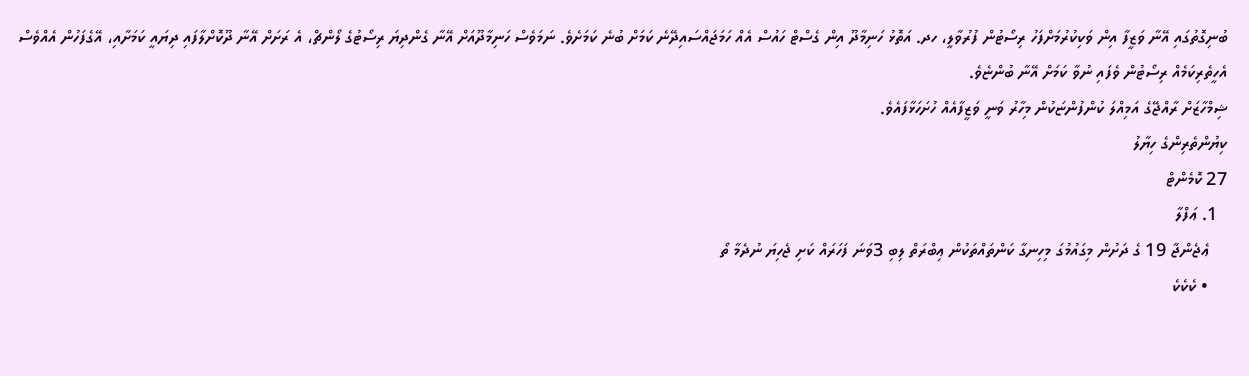ބުނިގޮތުގައި އޭނާ ވަޒީފާ އިން ވަކިކުރުމަށްފަހު ރިސޯޓުން ފުރުވާލީ، ހދ. އަތޮޅު ހަނިމާދޫ އިން ގެސްޓް ހައުސް އެއް ހަމަޖައްސައިދޭނެ ކަމަށް ބުނެ ކަމަށެވެ. ނަމަވެސް ހަނިމާދޫއަށް އޭނާ ގެންދިޔަ ރިސޯޓުގެ ލޯންޗް، އެ ރަށަށް އޭނާ ދޫކޮށްލާފައި ދިޔައީ ކަމަށާއި، އޭގެފަހުން އެއްވެސް އެހީތެރިކަމެއް ރިސޯޓުން ވެފައި ނުވާ ކަމަށް އޭނާ ބުންޏެވެ.
ޝިމްހާޒަށް ރާއްޖޭގެ އަމިއްލަ ކުންފުންޏަކުން މިހާރު ވަނީ ވަޒީފާއެއް ހުށަހަޅާފައެވެ.
ކިޔުންތެރިންގެ ހިޔާލު
27 ކޮމެންޓް
  1. ޢަފްލާ
    ޢެޖެންޖާ 19 ގެ ދަށުން މިގައުމުގަ މިހިނގާ ކަންތައްތަކުން ޢިބްރަތް ލިބި 3ވަނަ ފަހަރައް ކަށި ޖެހިޔަ ނުދެމާ ތޯ
    • ކެކެކެ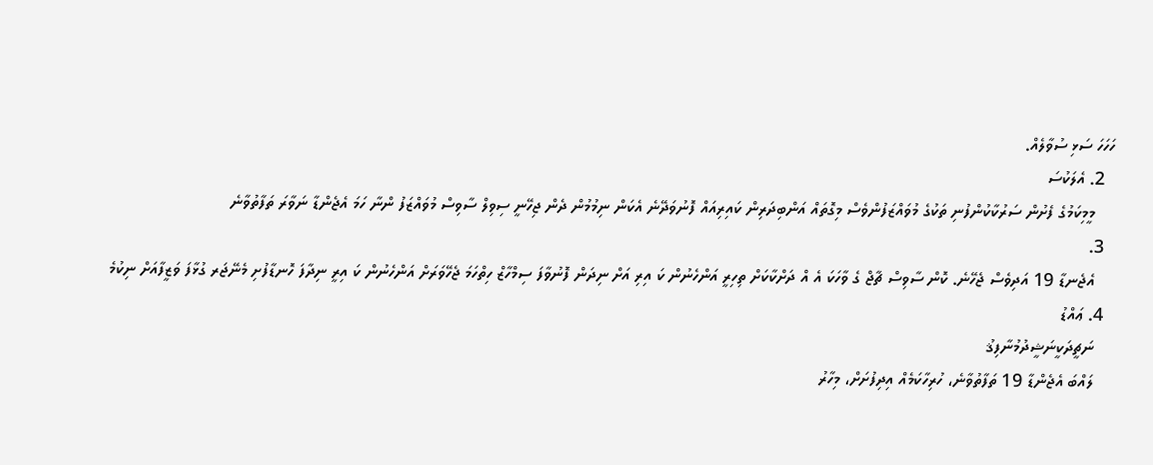ހަހަހަ ސަޅި ސުވާލެއް.
  2. އެލަކުސަ
    މީމިކަމުގެ ފެށުން ސަރުކާކުންފުނި ތަކުގެ މުވައްޒަފުންވެސް މިގޮތައް އަންބިދަރިން ކައިރިއައް ފޮނުވަދޭނެ އެކަން ނިމުމުން ދެން ޖިހޭނީ ސިވިލް ސާވިސް މުވައްޒަފު ންނާ ހަމަ އެޖެންޑާ ނަވާރަ ތަފާތުވާނެ
  3.
    އެޖެނޑާ 19 އަދިވެސް ޖެހޭނެ. ކޮން ސާވިސް ޗާޖް ގެ ވާހަކަ އެ އް ދަށްކާކަށް ތިހިރީ އަންހެނުން ކަ އިރި އަށް ނިދަން ފޮނުވާފަ ސިމްހާޒް ހިތްހަމަ ޖެހޭވަރަށް އަންހެނުން ކަ އިރީ ނިދާފަ ހޮނޑާފުށި މެނޭޖަރ ގުޅާފަ ވަޒީފާއަށް ނިކުމެ
  4. ޢައްޑު
    ނަޗީދަކީނަޝީދުމުނާފިޤު
    ލައްބަ އެޖެންޑާ 19 ތަފާތުވާނެ، ހުރިހާކަމެއް އިދިފުށަށް، މިހާރު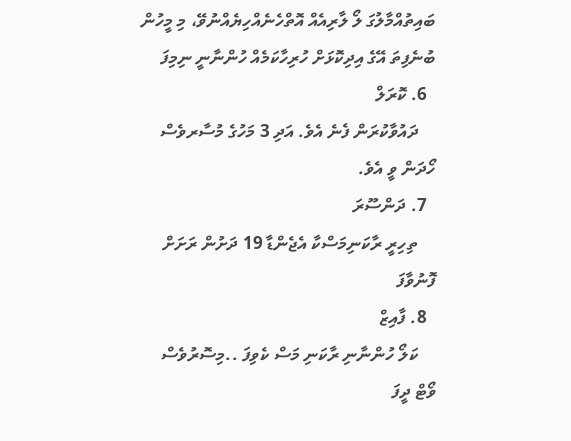ބައިތުއްމާލުގަ ލޯ ލާރިއެއް އޮތްހެނެއްހިޔެއްނުވޭ، މި މީހުން ބުނެފިތަ އޭގެ އިދިކޮޅަށް ހުރިހާކަމެއް ހުންނާނީ ނިމިފަ
  6. ކޮރަލް
    ދައުވާކުރަން ފެނެ އެވެ. އަދި 3 މަހުގެ މުސާރވެސް ހޯދަން ވީ އެވެ.
  7. ދަންސޫރަ
    ތިހިރީ ރާކަނިމަސްކާ އެޖެންޑާ 19 ދަށުން ރަށަށް ފޮނުވާފަ
  8. ފާއިޒް
    ކަލޯ ހުންނާނި ރާކަނި މަސް ކެވިފަ ..މިސޮރުވެސް ވޯޓް ދީފަ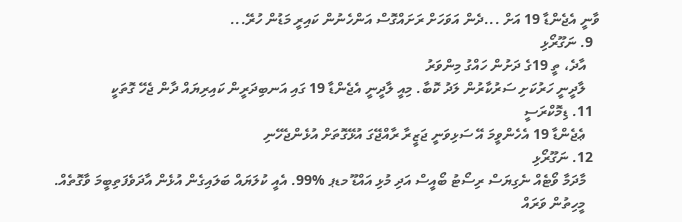ވާނީ އެޖެންޑާ 19 އަށް ...ދެން އަވަހަށް ރަށައްގޮސް އަންހެނުން ކައިރީ މަޑުން ހުރޭ...
  9. ނަގޫރޯޅި
    އާދެ، ތީ 19ގެ ދަށުން ހައްގު މިންވަރު
    ލާދީނީ ހަރުކަށި ސަރުކާރުން ލަދު ކޮބާ. މިއީ ލާދީނީ އެޖެންޑާ 19 ގައި އަނބިދަރީން ކައިރިޔައް ދާން ޖެހޭ ގޮތަކީ
  11. ޑިމޮކްރަސީ
    ޢެޖެންޑާ 19 އެހެންވީމަ އޭ ސަޅިވަނީ ޖަޒީރާ ރާއްޖޭގަ އުޅޭގޮތަށް އުޅެންޖެހޭނި
  12. ނަގޫރޯޅި
    މާދަމާ ވޯޓެއް ނެގިޔަސް ރިސޯޓު ބޯއީސް އަދި މުޅި އައްޑޫ މޑޕ %99. އެއީ ކުލަޔައް ބަލައިގެން އުޅެން އާދަވެފަތިބީމަ ވާގޮތެއް.
    މީހިތުން ވަރައް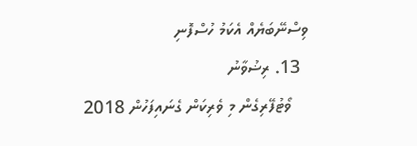ވިސްނޭބަޔެއް އެކަމު ހުސްފޮނި
  13. ރިޟުވާނު
    ވޯޓުފޭރިގެން މި ވެރިކަން ގެނައިފަހުން 2018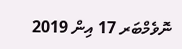ނޮވެމްބަރ 17 އިން 2019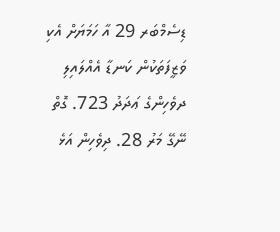ޑިސެމްބަރ 29 އާ ހަމަޔަށް އެކި ވަޒީފަތަކުން ކަނޑާ އެއްލައިލި ދވެހިންގެ ޢަދަދު 723. ގޮތް ނޭގޭ މަރު 28. ދިވެހިން އަޅެ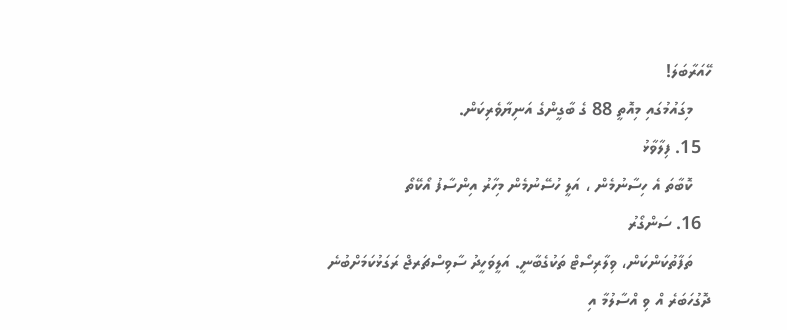ހޭއަރާބަލަ!
    މިގައުމުގައި މިއޮތީ 88 ގެ ބާގީންގެ އަނިޔާވެރިކަން.
  15. ފިލާވާޅު
    ކޮބާތަ އެ ހިސާނުމެން ، އަލީ ހުސޭނުމެން މިހާރު އިންސާފު އޯކޭތޯ
  16. ސަންގޯރު
    ތަފާތުކަންކަން، ވިލާރިސޯޓް ތަކުގެބާނީ. އަލީވަހީދު ސާވިސްޗަރޖް ރަގަޅުކަމަށްބުނެ ދޮގުހަބަރެ އް ވި އްސާލުމާ އި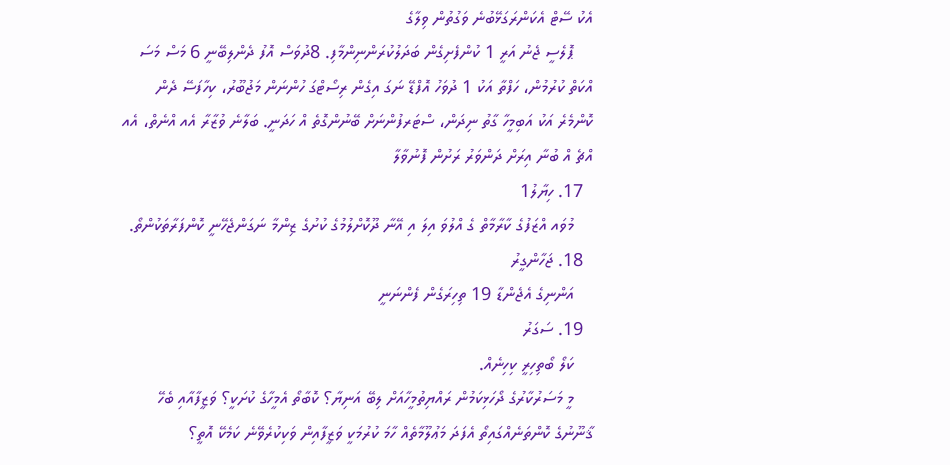އެކު ސޭޓް އެކަންރަގަޅޭބުނެ ވަގުތުން ވިލާގެ
    ޕޮލެސީ ޖެނު އަރީ 1 ކުންފެށިގެން ބަދަލުކުރަންނިންމާފި. 8ދުވަސް އޮފު ދެންލިބޭނީ 6 މަސް މަސަ އްކަތް ކުރުމުން، ހަފްތާ އަކު 1 ދުވަހު އޮފްޑޭ ނަގަ އިގެން ރިސޯޓްގަ ހުންނަން މަޖުބޫރު، ކިހާފަސޭ ދެން ކޮންމެރެ އަކު އަބިމީހާ ގާތު ނިދަން، ސްޓަރފުންނަށް ބޭނުންގޮތެ އް ހަދަނީ. ބަލާނެ ވުޒާރާ އެއ އްނެތް، އެއ އްޗެ އް ބުނާ އިރަށް ދަންވަރު ރަށުން ފޮނުވާލާ
  17. ހިޔާލު1
    މުވައ އްޒަފުގެ ކާރާމާތް ގެ އްލުވަ އިލަ އި އޭނާ ދޫކޮށްލުމުގެ ކުށުގެ ޒިންމާ ނަގަންޖެހޭނީ ކޮންފަރާތަކުންތޯ.
  18. ޖަހާންގީރު
    އަންނިގެ އެޖެންޑާ 19 ތިހިރަގެން ފެންނަނީ
  19. ސަގަރު
    ކަލޯ ބޯތިހިރީ ކިހިނެއް.
    މީ މަސަރުކާރުގެ ދޯހަޅިކަމުން ރައްޔިތުމީހާއަށް ލިބޭ އަނިޔާ؟ ކޮބާތޯ އެމީހާގެ ކުށަކީ؟ ވަޒީފާއާއި ބެހޭ ޤާނޫނުގެ ކޮންތަނެއްގައިތޯ އެފަދަ މަޢުލޫމާތެއް ހާމަ ކުރުމަކީ ވަޒީފާއިން ވަކިކުރެވޭނެ ކަމެކޭ އޮތީ؟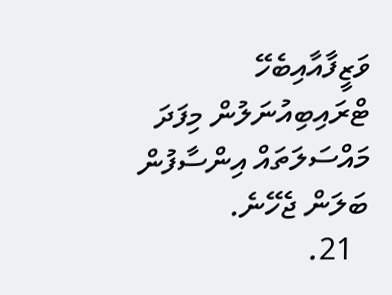ވަޒީފާއާއިބެހޭ ޓްރައިބިއުނަލުން މިފަދަ މައްސަލަތައް އިންސާފުން ބަލަން ޖެހޭނެ.
  21.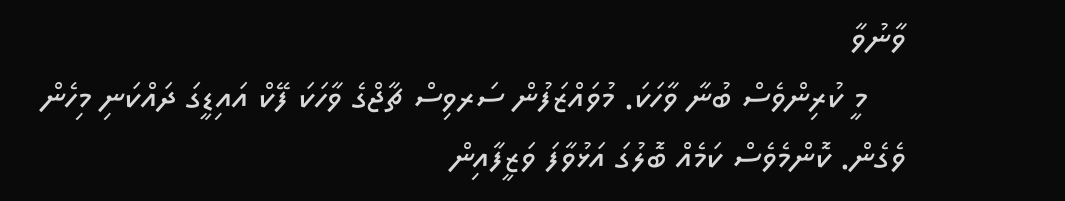ވާނުވާ
    މީ ކުރިންވެސް ބުނާ ވާހަކަ. މުވައްޒަފުން ސަރވިސް ޗާޖްގެ ވާހަކަ ފޭކް އައިޑީގަ ދައްކަނި މިހެން ވެގެން. ކޮންމެވެސް ކަމެއް ބޮލުގަ އަޅުވާފަ ވަޒީފާއިން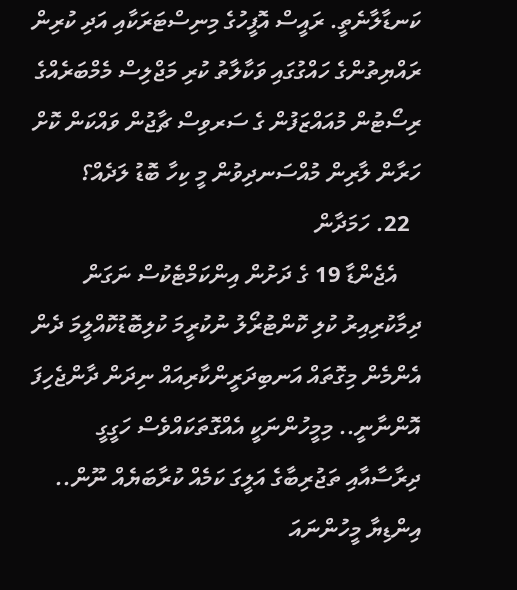ކަނޑާލާނެތީ. ރައީސް އޮފީހުގެ މިނިސްޓަރަކާއި އަދި ކުރިން ރައްޔިތުންގެ ހައްގުގައި ވަކާލާތު ކުރި މަޖްލިސް މެމްބަރެއްގެ ރިސޯޓުން މުއައްޒަފުން ގެ ސަރވިސް ޗާޖުން ވައްކަން ކޮށް ހަރާން ލާރިން މުއްސަނދިވުން މީ ކިހާ ބޮޑު ލަދެއް؟
  22. ހަމަދާން
    އެޖެންޑާ 19 ގެ ދަށުން އިންކަމްޓެކުސް ނަގަން ދިމާކުރިއިރު ކުލި ކޮންޓުރޯލު ނުކުރީމަ ކުލިބޮޑުކޮއްލީމަ ދެން އެންމެން މިގޮތައް އަނބިދަރީންކާރިއައް ނިދަން ދާންޖެހިފަ އޮންނާނީ.. މިމީހުންނަކީ އެއްގޮތަކައްވެސް ހަގީގީ ދިރާސާއާއި ތަޖުރިބާގެ އަލީގަ ކަމެއް ކުރާބަޔެއް ނޫން.. އިންޑިޔާ މީހުންނައަ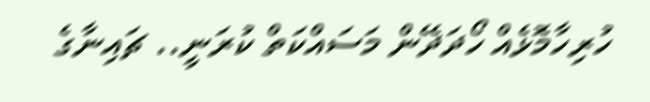ހުރިހާމޮޅެއް ހޯދަދޭން މަސައްކަތް ކުރަނީ.. ޗައިނާގެ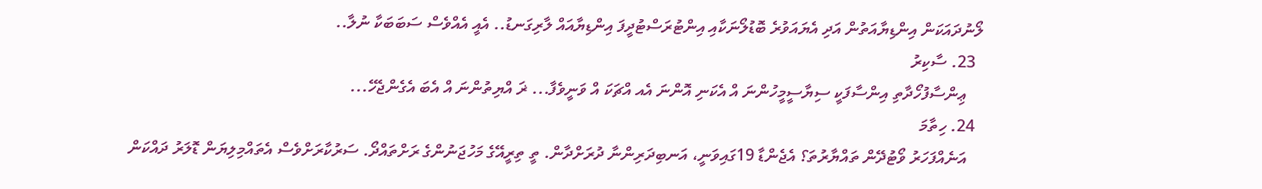ލޯނުދައަކަން އިންޑިޔާއަތުން އަދި އެޔައަވުރެ ބޮޑުލޯނަކާއި އިންޓުރަސްޓުދީފަ އިންޑިޔާއައް ލާރިގަނޑު.. އެއީ އެއްވެސް ސަބަބަކާ ނުލާ..
  23. ސާކިރު
    ޢިންސާފުހޯދާތި އިންސާފަކީ ސިޔާސީމީހުންނަ އް އެކަނި އޮންނަ އެއ އްޗަކަ އް ވަނީވެފާ... ޜަ އްޔިތުންނަ އް އެބަ އެގެންޖެހޭ...
  24. ހިތާމަ
    އަނެއްފަހަރު ވޯޓުދޭން ތައްޔާރުތަ؟ އެޖެންޑާ 19ގައިވަނީ، އަނބިދަރިންނާ ދުރަށްދާން. ތީ ތިރީއޭގެ މަހުޖަނުންގެ ރަށްތައްދޯ. ސަރުކާރަށްވެސް އެތައްމިލިޔަން ޑޮލަރު ދައްކަން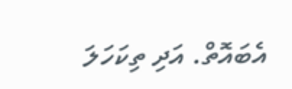އެބައޮތް. އަދި ތިކަހަލަ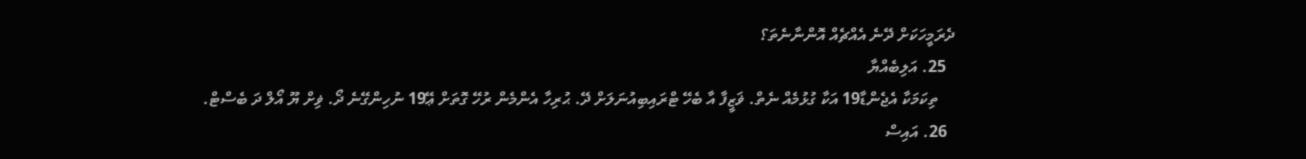ދެރަމީހަކަށް ދޭނެ އެއްޗެއް އޮންނާނެތަ؟
  25. އަލިބެއްޔާ
    ތިކަމަކާ އެޖެންޑާ19 އަކާ ގުޅުމެއް ނެތް. ޥަޒީފާ އާ ބެހޭ ޓްރައިބިއުނަލަށް ދޭ. ޙުރިހާ އެންމެން ރުހޭ ގޮތަށް ޢޭ19 ނުހިންގޭނެ ދޯ. ޥިށް ޔޫ އޯލް ދަ ބެސްޓް.
  26. އައިސް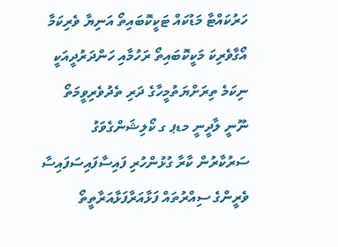ހަރުކައްޓާ މަޑުކައް ޓަކީކޮބައިތޯ އަނިޔާ ވެރިކަމާ އޯގާވެރިކަ މަކީކޮބައިތޯ ރަހުމާއި ހަންދަރުދީއަކީ ނިކަމެ ތިރަށްޔަތުމީހާގެ ދަރި ތެދުވެރިވީމަތޯ ނޫނީ ލާދީނީ މޑޕ ގ ކޯލިޝަންގެވަގު ސަރުކާރުން ކާރާ ގުޅުންހުރި ފައިސާފައިސަފައިސާ ވެރީންގެ ސިއްރުތައް ފަޅާއަރާފަޅާއަރާތީތޯ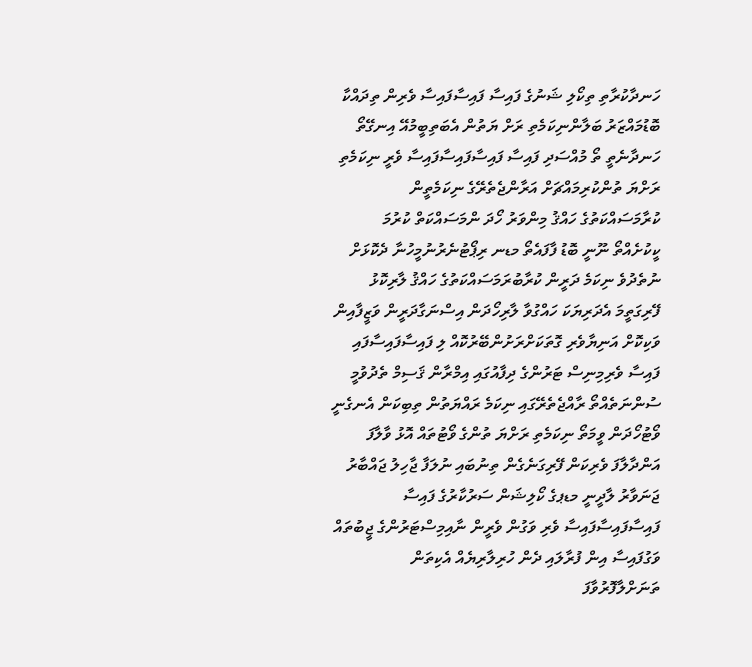ހަނދާކުރާތި ތިކޯލި ޝަނުގެ ފައިސާ ފައިސާފައިސާ ވެރިން ތިދައްކާ ބޮޑުމައްޒަރު ބަލާންނިކަމެތި ރަށް ޔަތުން އެބަތިބީމުއޭ އިނގޭތޯ ހަނދާނެތީ ތޯ މުއްސަދި ފައިސާ ފައިސާފައިސާފައިސާ ވެރީ ނިކަމެތި ރަށްޔަ ތުންކުރިމައްޗަށް އަރާންޖެތެރޭގެ ނިކަމެތީން ކުރާމަސައްކަތުގެ ހައްޤު މިންވަރު ހޯދަ ންމަސައްކަތް ކުރުމަ ކީކުށެއްތޯ ނޫނީ ބޮޑު ފާފައެތޯ މޑނ ރިޕޯޓުނެރުނުމީހުނާ ދެކޮޅަށް ނުތެދުވެ ނިކަމެ ދަރީން ކުރާބުރަމަސައްކަތުގެ ހައްޤު ލާރިކޮޅު ފޭރިގަތީމަ އެދަރިޔަކަ ހައްގުވާ ލާރިހޯދަން އިސްނަގާދަރީން ވަޒީފާއިން ވަކިކޮށް އަނިޔާވެރި ގޮތަކަށްރަށުންބޭރުކޮއް ލި ފައިސާފައިސާފައި ފައިސާ ވެރިމިނިސް ޓަރުންގެ ދިފާއުގައި އިމްރާން ޤަސިމް ތެދުވުމީ ސުންނަތެއްތޯ ރާއްޖެތެރޭގައި ނިކަމެ ރައްޔަތުން ތިބިކަން އެނގެނީ ވޯޓުހޯދަން ވީމަތޯ ނިކަމެތި ރަށްޔަ ތުންގެ ވޯޓުތައް އޮޅު ވާލާފަ އަންދާލާފަ ވެރިކަން ފޭރިގަނެގެން ތިނުބައި ނުލަފާ ޖާހިލު ޖައްބާރު ޖަނަވާރު ލާދީނީ މޑޕގެ ކޯލިޝަން ސަރުކާރުގެ ފައިސާ ފައިސާފައިސާފައިސާ ވެރި ވަގުން ވެރީން ނާއިމިސްޓަރުންގެ ޖީބުތައް ވަގުފައިސާ އިން ފުރާލައި ދެން ހުރިލާރިޔެއް އެކިތަން ތަނަށްލާފޮރުވާފަ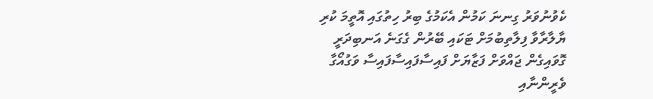ކެވުނުވަރު ގިނނަ ކަމުން އެކަމުގެ ބިރު ހިތުގައި އޮތީމަ ކުރި ޔާލާރާވާ ފިލާތިބުމަށް ޓަކައި ބޭރުން ގެގަނެ އަނބިދަރީ ގޮވައިގެން ޖައްވަށް ފަޒާޔަށް ފައިސާފައިސާފައިސާ ވަގުއޯގާ ވެރީންނާއި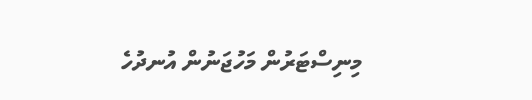މިނިސްޓަރުން މަހުޖަނުން އުނދުހެ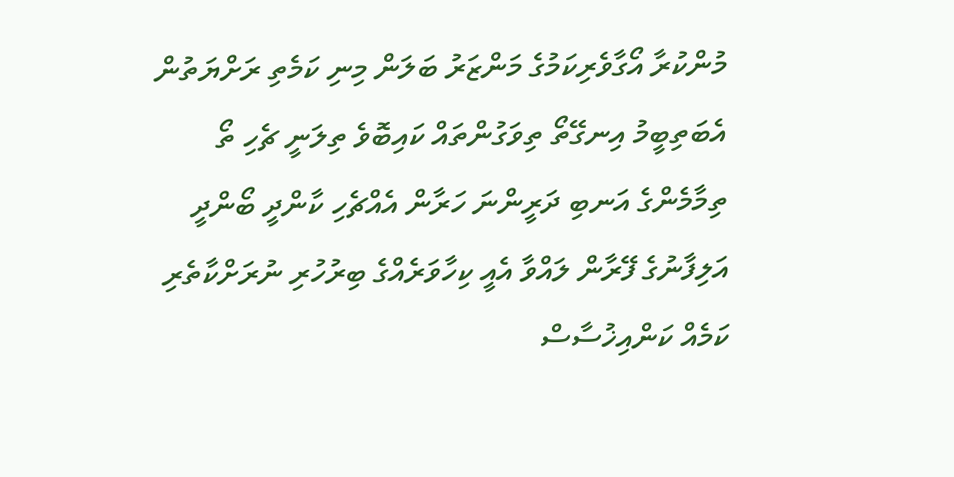މުންކުރާ އޯގާވެރިކަމުގެ މަންޒަރު ބަލަން މިނި ކަމެތި ރަށްޔަތުން އެބަތިބީމު އިނގޭތޯ ތިވަގުންތައް ކައިބޮވެ ތިލަނީ ޗެހި ތޯ ތިމާމެންގެ އަނބި ދަރީންނަ ހަރާން އެއްޗެހި ކާންދީ ބޯންދީ އަލިފާނުގެ ފޭރާން ލައްވާ އެއީ ކިހާވަރެއްގެ ބިރުހުރި ނުރަށްކާތެރި ކަމެއް ކަންއިޚުސާސް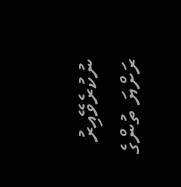ނުކުރެވޭއިރު ރަށްޔަ ތުންގެ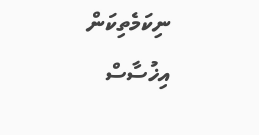ނިކަމެތިކަން އިޚުސާސް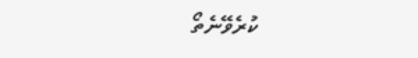ކުރެވޭނެތޯ